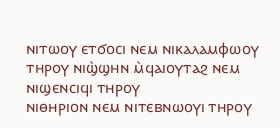ⲛⲓⲧⲱⲟⲩ ⲉⲧϭⲟⲥⲓ ⲛⲉⲙ ⲛⲓⲕⲁⲗⲁⲙⲫⲱⲟⲩ ⲧⲏⲣⲟⲩ ⲛⲓϣ̀ϣⲏⲛ ⲙ̀ϥⲁⲓⲟⲩⲧⲁϩ ⲛⲉⲙ ⲛⲓϣⲉⲛⲥⲓϥⲓ ⲧⲏⲣⲟⲩ
ⲛⲓⲑⲏⲣⲓⲟⲛ ⲛⲉⲙ ⲛⲓⲧⲉⲃⲛⲱⲟⲩⲓ ⲧⲏⲣⲟⲩ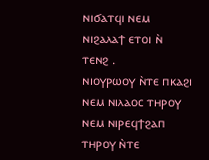ⲛⲓϭⲁⲧϥⲓ ⲛⲉⲙ ⲛⲓϩⲁⲗⲁϯ ⲉⲧⲟⲓ ⲛ̀
ⲧⲉⲛϩ .
ⲛⲓⲟⲩⲣⲱⲟⲩ ⲛ̀ⲧⲉ ⲡⲕⲁϩⲓ ⲛⲉⲙ ⲛⲓⲗⲁⲟⲥ ⲧⲏⲣⲟⲩ
ⲛⲉⲙ ⲛⲓⲣⲉϥϯϩⲁⲡ ⲧⲏⲣⲟⲩ ⲛ̀ⲧⲉ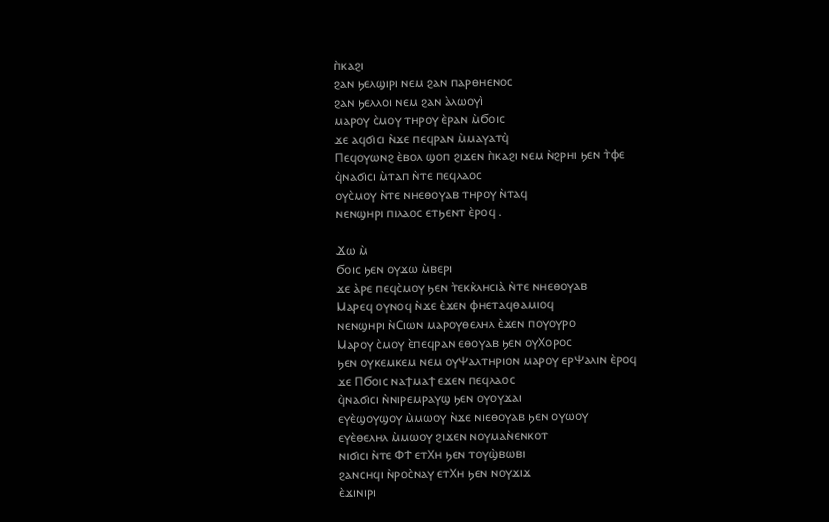ⲡ̀ⲕⲁϩⲓ
ϩⲁⲛ ϧⲉⲗϣⲓⲣⲓ ⲛⲉⲙ ϩⲁⲛ ⲡⲁⲣⲑⲏⲉⲛⲟⲥ
ϩⲁⲛ ϧⲉⲗⲗⲟⲓ ⲛⲉⲙ ϩⲁⲛ ⲁ̀ⲗⲱⲟⲩⲓ̀
ⲙⲁⲣⲟⲩ ⲥ̀ⲙⲟⲩ ⲧⲏⲣⲟⲩ ⲉ̀ⲣⲁⲛ ⲙ̀Ϭⲟⲓⲥ
ϫⲉ ⲁϥϭⲓⲥⲓ ⲛ̀ϫⲉ ⲡⲉϥⲣⲁⲛ ⲙ̀ⲙⲁⲩⲁⲧϥ̀
Ⲡⲉϥⲟⲩⲱⲛϩ ⲉ̀ⲃⲟⲗ ϣⲟⲡ ϩⲓϫⲉⲛ ⲡ̀ⲕⲁϩⲓ ⲛⲉⲙ ⲛ̀ϩⲣⲏⲓ ϧⲉⲛ ⲧ̀ⲫⲉ
ϥ̀ⲛⲁϭⲓⲥⲓ ⲙ̀ⲧⲁⲡ ⲛ̀ⲧⲉ ⲡⲉϥⲗⲁⲟⲥ
ⲟⲩⲥ̀ⲙⲟⲩ ⲛ̀ⲧⲉ ⲛⲏⲉⲑⲟⲩⲁⲃ ⲧⲏⲣⲟⲩ ⲛ̀ⲧⲁϥ
ⲛⲉⲛϣⲏⲣⲓ ⲡⲓⲗⲁⲟⲥ ⲉⲧϧⲉⲛⲧ ⲉ̀ⲣⲟϥ .

Ϫⲱ ⲙ̀
Ϭⲟⲓⲥ ϧⲉⲛ ⲟⲩϫⲱ ⲙ̀ⲃⲉⲣⲓ
ϫⲉ ⲁ̀ⲣⲉ ⲡⲉϥⲥ̀ⲙⲟⲩ ϧⲉⲛ ⲧ̀ⲉⲕⲕ̀ⲗⲏⲥⲓⲁ̀ ⲛ̀ⲧⲉ ⲛⲏⲉⲑⲟⲩⲁⲃ
Ⲙⲁⲣⲉϥ ⲟⲩⲛⲟϥ ⲛ̀ϫⲉ ⲉ̀ϫⲉⲛ ⲫⲏⲉⲧⲁϥⲑⲁⲙⲓⲟϥ
ⲛⲉⲛϣⲏⲣⲓ ⲛ̀Ⲥⲓⲱⲛ ⲙⲁⲣⲟⲩⲑⲉⲗⲏⲗ ⲉ̀ϫⲉⲛ ⲡⲟⲩⲟⲩⲣⲟ
Ⲙⲁⲣⲟⲩ ⲥ̀ⲙⲟⲩ ⲉ̀ⲡⲉϥⲣⲁⲛ ⲉⲑⲟⲩⲁⲃ ϧⲉⲛ ⲟⲩⲬⲟⲣⲟⲥ
ϧⲉⲛ ⲟⲩⲕⲉⲙⲕⲉⲙ ⲛⲉⲙ ⲟⲩⲮⲁⲗⲧⲏⲣⲓⲟⲛ ⲙⲁⲣⲟⲩ ⲉⲣⲮⲁⲗⲓⲛ ⲉ̀ⲣⲟϥ
ϫⲉ ⲠϬⲟⲓⲥ ⲛⲁϯⲙⲁϯ ⲉϫⲉⲛ ⲡⲉϥⲗⲁⲟⲥ
ϥ̀ⲛⲁϭⲓⲥⲓ ⲛ̀ⲛⲓⲣⲉⲙⲣⲁⲩϣ ϧⲉⲛ ⲟⲩⲟⲩϫⲁⲓ
ⲉⲩⲉ̀ϣⲟⲩϣⲟⲩ ⲙ̀ⲙⲱⲟⲩ ⲛ̀ϫⲉ ⲛⲓⲉⲑⲟⲩⲁⲃ ϧⲉⲛ ⲟⲩⲱⲟⲩ
ⲉⲩⲉ̀ⲑⲉⲗⲏⲗ ⲙ̀ⲙⲱⲟⲩ ϩⲓϫⲉⲛ ⲛⲟⲩⲙⲁⲛ̀ⲉⲛⲕⲟⲧ
ⲛⲓϭⲓⲥⲓ ⲛ̀ⲧⲉ ⲪϮ ⲉⲧⲬⲏ ϧⲉⲛ ⲧⲟⲩϣ̀ⲃⲱⲃⲓ
ϩⲁⲛⲥⲏϥⲓ ⲛ̀ⲣⲟⲥ̀ⲛⲁⲩ ⲉⲧⲬⲏ ϧⲉⲛ ⲛⲟⲩϫⲓϫ
ⲉ̀ϫⲓⲛⲓⲣⲓ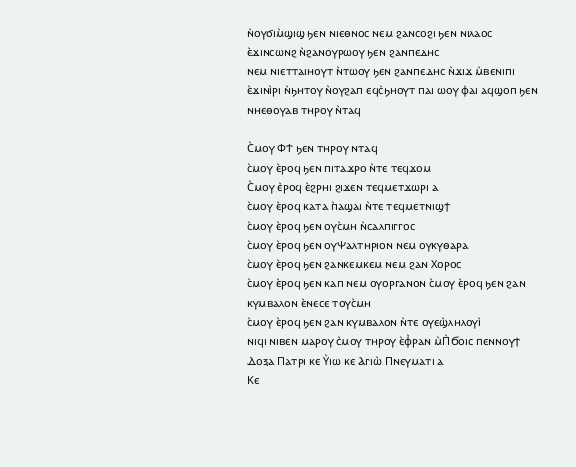ⲛ̀ⲟⲩϭⲓⲙ̀ϣⲓϣ ϧⲉⲛ ⲛⲓⲉⲑⲛⲟⲥ ⲛⲉⲙ ϩⲁⲛⲥⲟϩⲓ ϧⲉⲛ ⲛⲓⲗⲁⲟⲥ
ⲉ̀ϫⲓⲛⲥⲱⲛϩ ⲛ̀ϩⲁⲛⲟⲩⲣⲱⲟⲩ ϧⲉⲛ ϩⲁⲛⲡⲉⲇⲏⲥ
ⲛⲉⲙ ⲛⲓⲉⲧⲧⲁⲓⲏⲟⲩⲧ ⲛ̀ⲧⲱⲟⲩ ϧⲉⲛ ϩⲁⲛⲡⲉⲇⲏⲥ ⲛ̀ϫⲓϫ ⲙ̀ⲃⲉⲛⲓⲡⲓ
ⲉ̀ϫⲓⲛⲓ̀ⲣⲓ ⲛ̀ϧⲏⲧⲟⲩ ⲛ̀ⲟⲩϩⲁⲡ ⲉϥⲥ̀ϧⲏⲟⲩⲧ ⲡⲁⲓ ⲱⲟⲩ ⲫⲁⲓ ⲁϥϣⲟⲡ ϧⲉⲛ ⲛⲏⲉⲑⲟⲩⲁⲃ ⲧⲏⲣⲟⲩ ⲛ̀ⲧⲁϥ

Ⲥ̀ⲙⲟⲩ ⲪϮ ϧⲉⲛ ⲧⲏⲣⲟⲩ ⲛⲧⲁϥ
ⲥ̀ⲙⲟⲩ ⲉ̀ⲣⲟϥ ϧⲉⲛ ⲡⲓⲧⲁϫⲣⲟ ⲛ̀ⲧⲉ ⲧⲉϥϫⲟⲙ
Ⲥ̀ⲙⲟⲩ ⲉ̀ⲣⲟϥ ⲉ̀ϩⲣⲏⲓ ϩⲓϫⲉⲛ ⲧⲉϥⲙⲉⲧϫⲱⲣⲓ ⲁ
ⲥ̀ⲙⲟⲩ ⲉ̀ⲣⲟϥ ⲕⲁⲧⲁ ⲡ̀ⲁϣⲁⲓ ⲛ̀ⲧⲉ ⲧⲉϥⲙⲉⲧⲛⲓϣϯ
ⲥ̀ⲙⲟⲩ ⲉ̀ⲣⲟϥ ϧⲉⲛ ⲟⲩⲥ̀ⲙⲏ ⲛ̀ⲥⲁⲗⲡⲓⲅⲅⲟⲥ
ⲥ̀ⲙⲟⲩ ⲉ̀ⲣⲟϥ ϧⲉⲛ ⲟⲩⲮⲁⲗⲧⲏⲣⲓⲟⲛ ⲛⲉⲙ ⲟⲩⲕⲩⲑⲁⲣⲁ
ⲥ̀ⲙⲟⲩ ⲉ̀ⲣⲟϥ ϧⲉⲛ ϩⲁⲛⲕⲉⲙⲕⲉⲙ ⲛⲉⲙ ϩⲁⲛ Ⲭⲟⲣⲟⲥ
ⲥ̀ⲙⲟⲩ ⲉ̀ⲣⲟϥ ϧⲉⲛ ⲕⲁⲡ ⲛⲉⲙ ⲟⲩⲟⲣⲅⲁⲛⲟⲛ ⲥ̀ⲙⲟⲩ ⲉ̀ⲣⲟϥ ϧⲉⲛ ϩⲁⲛ ⲕⲩⲙⲃⲁⲗⲟⲛ ⲉ̀ⲛⲉⲥⲉ ⲧⲟⲩⲥ̀ⲙⲏ
ⲥ̀ⲙⲟⲩ ⲉ̀ⲣⲟϥ ϧⲉⲛ ϩⲁⲛ ⲕⲩⲙⲃⲁⲗⲟⲛ ⲛ̀ⲧⲉ ⲟⲩⲉϣ̀ⲗⲏⲗⲟⲩⲓ̀
ⲛⲓϥⲓ ⲛⲓⲃⲉⲛ ⲙⲁⲣⲟⲩ ⲥ̀ⲙⲟⲩ ⲧⲏⲣⲟⲩ ⲉ̀ⲫ̀ⲣⲁⲛ ⲙ̀Ⲡ̀Ϭⲟⲓⲥ ⲡⲉⲛⲛⲟⲩϯ
Ⲇⲟⲝⲁ Ⲡⲁⲧⲣⲓ ⲕⲉ Ⲩ̀ⲓⲱ ⲕⲉ Ⲁⲅⲓⲱ̀ Ⲡⲛⲉⲩⲙⲁⲧⲓ ⲁ
Ⲕⲉ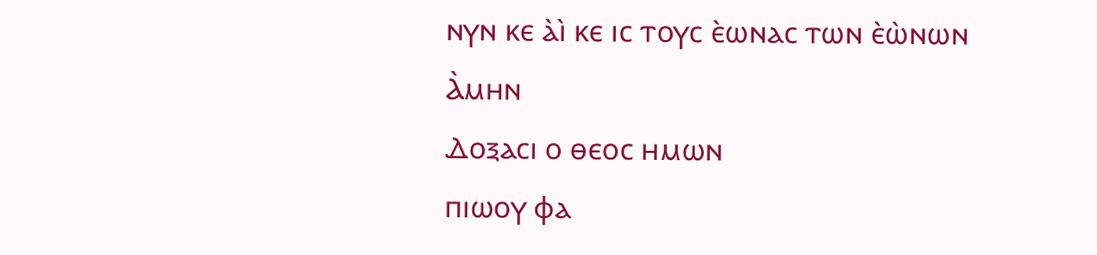ⲛⲩⲛ ⲕⲉ ⲁ̀ⲓ̀ ⲕⲉ ⲓⲥ ⲧⲟⲩⲥ ⲉ̀ⲱⲛⲁⲥ ⲧⲱⲛ ⲉ̀ⲱ̀ⲛⲱⲛ Ⲁ̀ⲙⲏⲛ
Ⲇⲟⲝⲁⲥⲓ ⲟ ⲑⲉⲟⲥ ⲏⲙⲱⲛ
ⲡⲓⲱⲟⲩ ⲫⲁ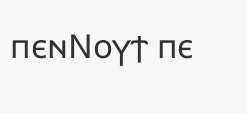ⲡⲉⲛⲚⲟⲩϯ ⲡⲉ